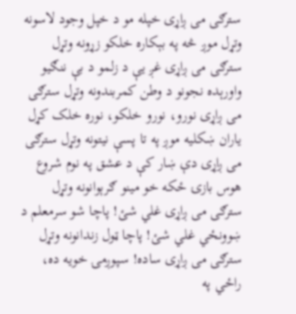سترګی می ږاړی خپله مو د خپل وجود لاسونه وتړل موږ څه په بېکاره خلکو زړونه وتړل سترګی می ږاړی غږ یې د زلمو د بې ننګیو واورېده نجونو د وطن کمربندونه وتړل سترګی می ږاړی نورو، نورو خلکو، نوره خلک کړل یاران ښکلیه موږ په تا پسې نیتونه وتړل سترګی می ږاړی دې ښار کې د عشق په نوم شروع هوس بازۍ ځکه خو مینو ګرېوانونه وتړل سترګی می ږاړی غلي شئ! پاچا شو سرمعلم د ښوونځي غلي شئ! پاچا ټول زندانونه وتړل سترګی می ږاړی ساده! سپوږمۍ خویه ده، راځي په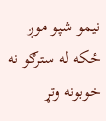نیمو شپو موږ ځکه له سترګو نه خوبونه وتړ